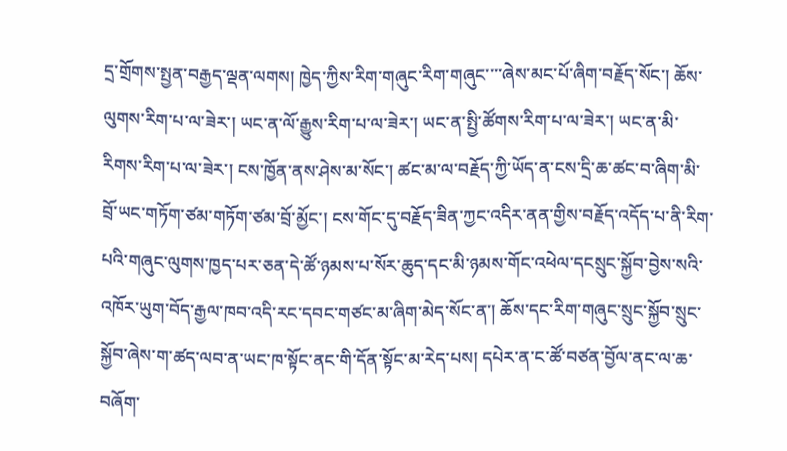དྲ་གྲོགས་སྤྱན་བརྒྱད་ལྡན་ལགས། ཁྱེད་ཀྱིས་རིག་གཞུང་རིག་གཞུང་་་་ཞེས་མང་པོ་ཞིག་བརྗོད་སོང་། ཆོས་ལུགས་རིག་པ་ལ་ཟེར་། ཡང་ན་ལོ་རྒྱུས་རིག་པ་ལ་ཟེར་། ཡང་ན་སྤྱི་ཚོགས་རིག་པ་ལ་ཟེར་། ཡང་ན་མི་རིགས་རིག་པ་ལ་ཟེར་། ངས་ཁྱོན་ནས་ཤེས་མ་སོང་། ཚང་མ་ལ་བརྗོད་ཀྱི་ཡོད་ན་ངས་དྲི་ཆ་ཚང་བ་ཞིག་མི་བྲོ་ཡང་གཏོག་ཙམ་གཏོག་ཙམ་བྲོ་མྱོང་། ངས་གོང་དུ་བརྗོད་ཟིན་ཀྱང་འདིར་ནན་གྱིས་བརྗོད་འདོད་པ་ནི་རིག་པའི་གཞུང་ལུགས་ཁྱད་པར་ཅན་དེ་ཚོ་ཉམས་པ་སོར་ཆུད་དང་མི་ཉམས་གོང་འཕེལ་དངསྲུང་སྐྱོབ་བྱེས་སའི་འཁོར་ཡུག་བོད་རྒྱལ་ཁབ་འདི་རང་དབང་གཙང་མ་ཞིག་མེད་སོང་ན་། ཆོས་དང་རིག་གཞུང་སྲུང་སྐྱོབ་སྲུང་སྐྱོབ་ཞེས་ག་ཚད་ལབ་ན་ཡང་ཁ་སྟོང་ནང་གི་དོན་སྟོང་མ་རེད་པས། དཔེར་ན་ང་ཚོ་བཙན་བྱོལ་ནང་ལ་ཆ་བཞོག་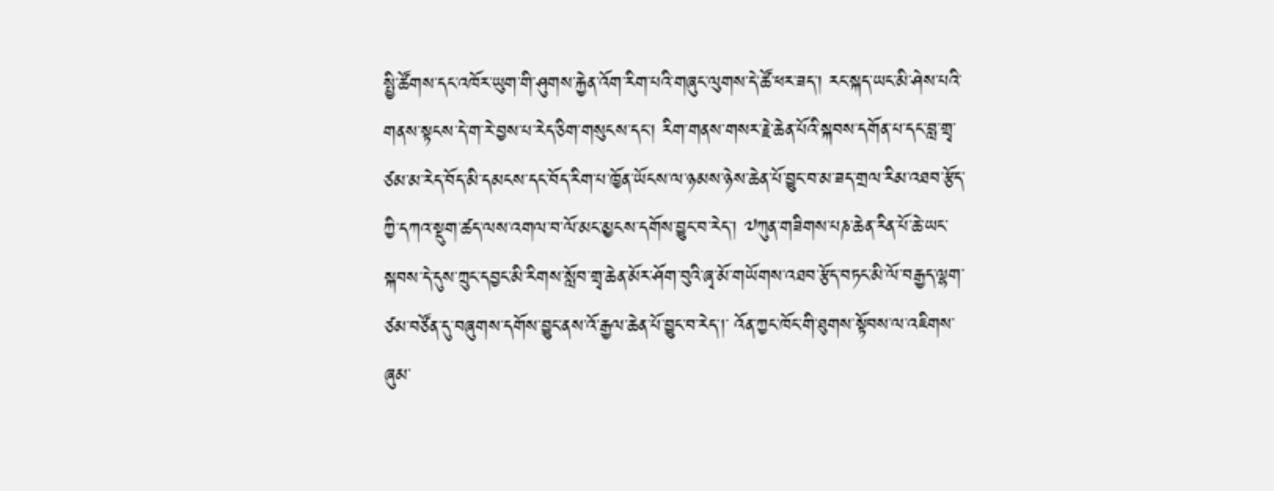སྤྱི་ཚོགས་དང་འཁོར་ཡུག་གི་ཤུགས་རྐྱེན་འོག་རིག་པའི་གཞུང་ལུགས་དེ་ཚོ་ཕར་ཟད་། རང་སྐད་ཡང་མི་ཤེས་པའི་གནས་སྟངས་དེ་ག་རེ་བྱས་པ་རེད་ཅིག་གསུངས་དང་། རིག་གནས་གསར་རྗེ་ཆེན་པོའི་སྐབས་དགོན་པ་དང་བླ་གྲྭ་ཙམ་མ་རེད་བོད་མི་དམངས་དང་བོད་རིག་པ་ཁྱོན་ཡོངས་ལ་ཉམས་ཉེས་ཆེན་པོ་བྱུང་བ་མ་ཟད་གྲལ་རིམ་འཐབ་རྩོད་ཀྱི་དཀའ་སྡུག་ཚད་ལས་འགལ་བ་ལོ་མང་མྱངས་དགོས་བྱུང་བ་རེད་། ༧ཀུན་གཟིགས་པཎ་ཆེན་རིན་པོ་ཆེ་ཡང་སྐབས་དེ་དུས་ཀྲུང་དབྱང་མི་རིགས་སློབ་གྲྭ་ཆེན་མོར་ཤོག་བུའི་ཞྭ་མོ་གཡོགས་འཐབ་རྩོད་བཏང་མི་ལོ་བརྒྱད་ལྷག་ཙམ་བཙོན་དུ་བཞུགས་དགོས་བྱུང་ནས་འོ་རྒྱལ་ཆེན་པོ་བྱུང་བ་རེད་།་ འོན་ཀྱང་ཁོང་གི་ཐུགས་སྟོབས་ལ་འཇིགས་ཞུམ་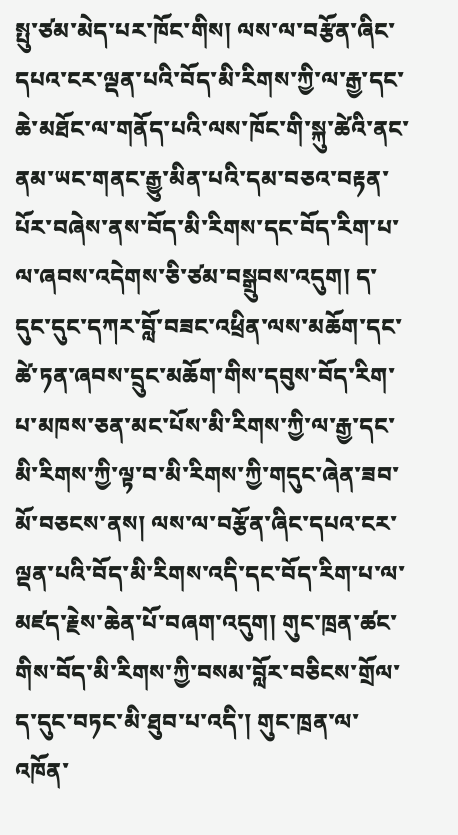སྤུ་ཙམ་མེད་པར་ཁོང་གིས། ལས་ལ་བརྩོན་ཞིང་དཔའ་ངར་ལྡན་པའི་བོད་མི་རིགས་ཀྱི་ལ་རྒྱ་དང་ཆེ་མཐོང་ལ་གནོད་པའི་ལས་ཁོང་གི་སྐུ་ཚེའི་ནང་ནམ་ཡང་གནང་རྒྱུ་མིན་པའི་དམ་བཅའ་བརྟན་པོར་བཞེས་ནས་བོད་མི་རིགས་དང་བོད་རིག་པ་ལ་ཞབས་འདེགས་ཅི་ཙམ་བསྒྲུབས་འདུག། ད་དུང་དུང་དཀར་བློ་བཟང་འཕྲིན་ལས་མཆོག་དང་ཚེ་ཏན་ཞབས་དྲུང་མཆོག་གིས་དབུས་བོད་རིག་པ་མཁས་ཅན་མང་པོས་མི་རིགས་ཀྱི་ལ་རྒྱ་དང་མི་རིགས་ཀྱི་ལྟ་བ་མི་རིགས་ཀྱི་གདུང་ཞེན་ཟབ་མོ་བཅངས་ནས། ལས་ལ་བརྩོན་ཞིང་དཔའ་ངར་ལྡན་པའི་བོད་མི་རིགས་འདི་དང་བོད་རིག་པ་ལ་མཛད་རྗེས་ཆེན་པོ་བཞག་འདུག། གུང་ཁྲན་ཚང་གིས་བོད་མི་རིགས་ཀྱི་བསམ་བློར་བཅིངས་གྲོལ་ད་དུང་བཏང་མི་ཐུབ་པ་འདི་། གུང་ཁྲན་ལ་འཁོན་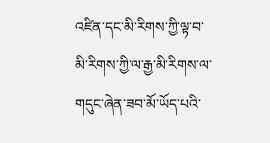འཛིན་དང་མི་རིགས་ཀྱི་ལྟ་བ་མི་རིགས་ཀྱི་ལ་རྒྱ་མི་རིགས་ལ་གདུང་ཞེན་ཟབ་མོ་ཡོད་པའི་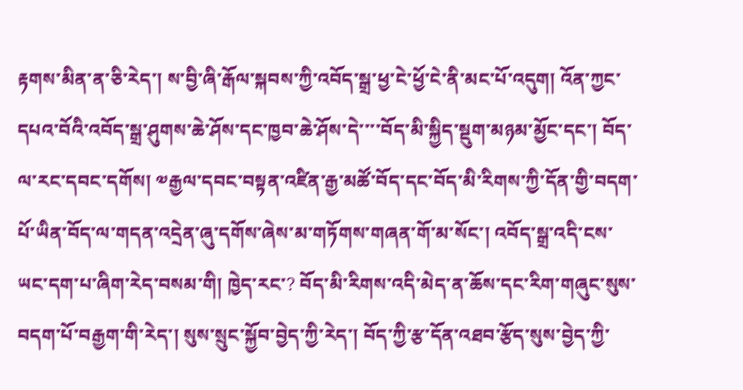རྟགས་མིན་ན་ཅི་རེད་། ས་བྱི་ཞི་རྒོལ་སྐབས་ཀྱི་འབོད་སྒྲ་ཕྱ་ངེ་ཕྱོ་ངེ་ནི་མང་པོ་འདུག། འོན་ཀྱང་དཔའ་བོའི་འབོད་སྒྲ་ཤུགས་ཆེ་ཤོས་དང་ཁྱབ་ཆེ་ཤོས་དེ་་་་བོད་མི་སྐྱིད་སྡུག་མཉམ་མྱོང་དང་། བོད་ལ་རང་དབང་དགོས། ༧རྒྱལ་དབང་བསྟན་འཛིན་རྒྱ་མཚོ་བོད་དང་བོད་མི་རིགས་ཀྱི་དོན་གྱི་བདག་པོ་ཡིན་བོད་ལ་གདན་འདྲེན་ཞུ་དགོས་ཞེས་མ་གཏོགས་གཞན་གོ་མ་སོང་། འབོད་སྒྲ་འདི་ངས་ཡང་དག་པ་ཞིག་རེད་བསམ་གི། ཁྱེད་རང་? བོད་མི་རིགས་འདི་མེད་ན་ཆོས་དང་རིག་གཞུང་སུས་བདག་པོ་བརྒྱག་གི་རེད་། སུས་སྲུང་སྐྱོབ་བྱེད་ཀྱི་རེད་། བོད་ཀྱི་རྩ་དོན་འཐབ་རྩོད་སུས་བྱེད་ཀྱི་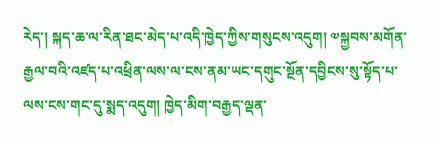རེད་། སྐད་ཆ་ལ་རིན་ཐང་མེད་པ་འདི་ཁྱེད་ཀྱིས་གསུངས་འདུག། ༧སྐྱབས་མགོན་རྒྱལ་བའི་འཛད་པ་འཕྲིན་ལས་ལ་ངས་ནམ་ཡང་དགུང་སྔོན་དབྱིངས་སུ་སྟོད་པ་ལས་ངས་གང་དུ་སྨད་འདུག། ཁྱེད་མིག་བརྒྱད་ལྡན་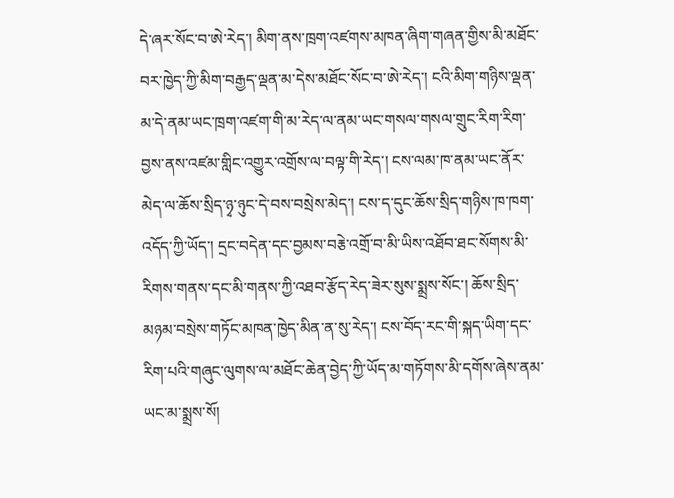དེ་ཞར་སོང་བ་ཨེ་རེད་། མིག་ནས་ཁྲག་འཛགས་མཁན་ཞིག་གཞན་གྱིས་མི་མཐོང་བར་ཁྱེད་ཀྱི་མིག་བརྒྱད་ལྡན་མ་དེས་མཐོང་སོང་བ་ཨེ་རེད་། ངའི་མིག་གཉིས་ལྡན་མ་དེ་ནམ་ཡང་ཁྲག་འཛག་གི་མ་རེད་ལ་ནམ་ཡང་གསལ་གསལ་གྲུང་རིག་རིག་བྱས་ནས་འཛམ་གླིང་འགྱུར་འགྲོས་ལ་བལྟ་གི་རེད་། ངས་ལམ་ཁ་ནམ་ཡང་ནོར་མེད་ལ་ཆོས་སྲིད་ཉྭ་ཉུང་དེ་བས་བསྲེས་མེད་། ངས་ད་དུང་ཆོས་སྲིད་གཉིས་ཁ་ཁག་འདོད་ཀྱི་ཡོད་། དྲང་བདེན་དང་བྱམས་བརྕེ་འགྲོ་བ་མི་ཡིས་འཐོབ་ཐང་སོགས་མི་རིགས་གནས་དང་མི་གནས་ཀྱི་འཐབ་རྩོད་རེད་ཟེར་སུས་སྨྲས་སོང་། ཆོས་སྲིད་མཉམ་བསྲེས་གཏོང་མཁན་ཁྱེད་མིན་ན་སུ་རེད་། ངས་བོད་རང་གི་སྐད་ཡིག་དང་རིག་པའི་གཞུང་ལུགས་ལ་མཐོང་ཆེན་བྱེད་ཀྱི་ཡོད་མ་གཏོགས་མི་དགོས་ཞེས་ནམ་ཡང་མ་སྨྲས་སོ།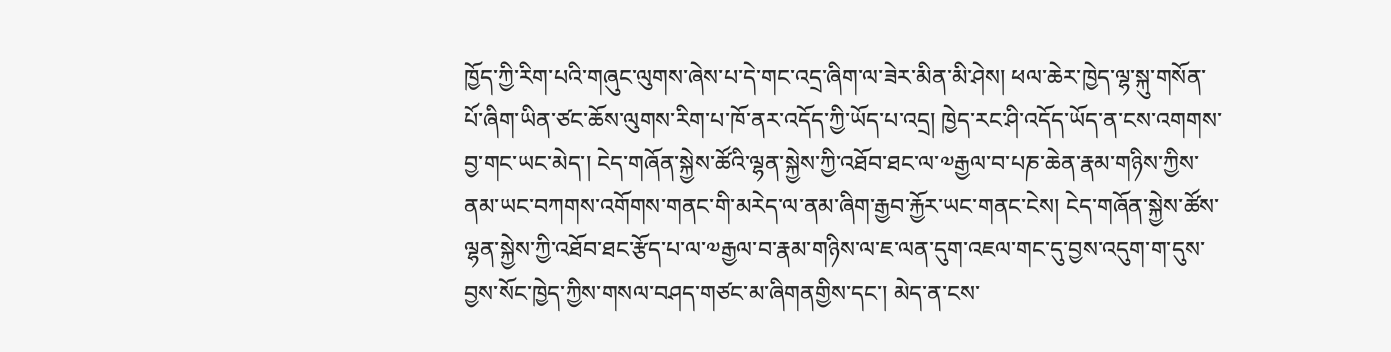ཁྱོད་ཀྱི་རིག་པའི་གཞུང་ལུགས་ཞེས་པ་དེ་གང་འདྲ་ཞིག་ལ་ཟེར་མིན་མི་ཤེས། ཕལ་ཆེར་ཁྱེད་ལྷ་སྐུ་གསོན་པོ་ཞིག་ཡིན་ཙང་ཆོས་ལུགས་རིག་པ་ཁོ་ནར་འདོད་ཀྱི་ཡོད་པ་འདྲ། ཁྱེད་རང་ཤི་འདོད་ཡོད་ན་ངས་འགགས་བྱ་གང་ཡང་མེད་། ངེད་གཞོན་སྐྱེས་ཚོའི་ལྷན་སྐྱེས་ཀྱི་འཐོབ་ཐང་ལ་༧རྒྱལ་བ་པཎ་ཆེན་རྣམ་གཉིས་ཀྱིས་ནམ་ཡང་བཀགས་འགོགས་གནང་གི་མརེད་ལ་ནམ་ཞིག་རྒྱབ་རྐྱོར་ཡང་གནང་ངེས། ངེད་གཞོན་སྐྱེས་ཚོས་ལྷན་སྐྱེས་ཀྱི་འཐོབ་ཐང་རྩོད་པ་ལ་༧རྒྱལ་བ་རྣམ་གཉིས་ལ་ཇ་ལན་དུག་འཇལ་གང་དུ་བྱས་འདུག་ག་དུས་བྱས་སོང་ཁྱེད་ཀྱིས་གསལ་བཤད་གཙང་མ་ཞིགནགྱིས་དང་། མེད་ན་ངས་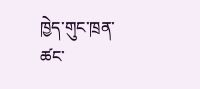ཁྱེད་གུང་ཁྲན་ཚང་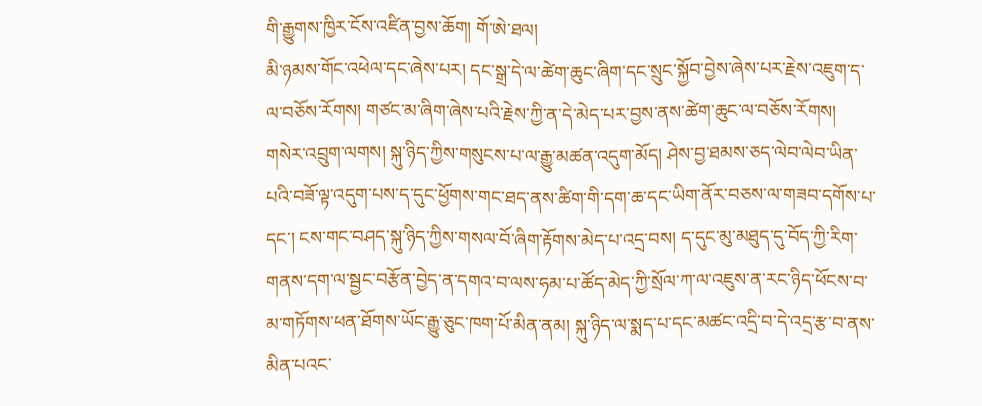གི་རྒྱུགས་ཁྱིར་ངོས་འཛིན་བྱས་ཆོག། གོ་ཨེ་ཐལ།
མི་ཉམས་གོང་འཕེལ་དང་ཞེས་པར། དང་སྒྲ་དེ་ལ་ཚེག་ཆུང་ཞིག་དང་སྲུང་སྐྱོབ་བྱེས་ཞེས་པར་རྗེས་འཇུག་ད་ལ་བཅོས་རོགས། གཙང་མ་ཞིག་ཞེས་པའི་རྗེས་ཀྱི་ན་དེ་མེད་པར་བྱས་ནས་ཚེག་ཆུང་ལ་བཅོས་རོགས།
གསེར་འབྲུག་ལགས། སྐུ་ཉིད་ཀྱིས་གསུངས་པ་ལ་རྒྱུ་མཚན་འདུག་མོད། ཤེས་བྱ་ཐམས་ཅད་ལེབ་ལེབ་ཡིན་པའི་བཟོ་ལྟ་འདུག་པས་ད་དུང་ཕྱོགས་གང་ཐད་ནས་ཚིག་གི་དག་ཆ་དང་ཡིག་ནོར་བཅས་ལ་གཟབ་དགོས་པ་དང་། ངས་གང་བཤད་སྐུ་ཉིད་ཀྱིས་གསལ་བོ་ཞིག་རྟོགས་མེད་པ་འདྲ་བས། ད་དུང་མུ་མཐུད་དུ་བོད་ཀྱི་རིག་གནས་དག་ལ་སྦྱང་བརྩོན་བྱེད་ན་དགའ་བ་ལས་ཧམ་པ་ཚོད་མེད་ཀྱི་སྲོལ་ཀ་ལ་འཇུས་ན་རང་ཉིད་ཕོངས་བ་མ་གཏོགས་ཕན་ཐོགས་ཡོང་རྒྱུ་ཅུང་ཁག་པོ་མིན་ནམ། སྐུ་ཉིད་ལ་སྨད་པ་དང་མཚང་འདྲི་བ་དེ་འདྲ་རྩ་བ་ནས་མིན་པའང་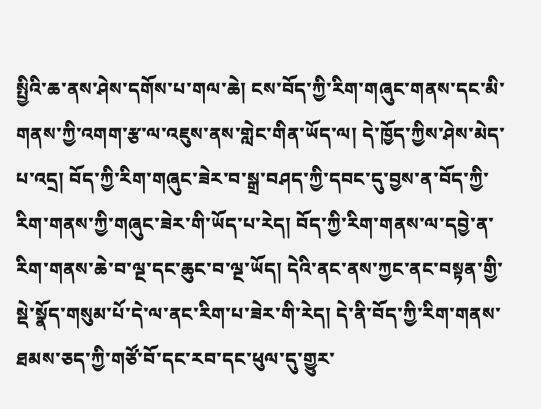སྤྱིའི་ཆ་ནས་ཤེས་དགོས་པ་གལ་ཆེ། ངས་བོད་ཀྱི་རིག་གཞུང་གནས་དང་མི་གནས་ཀྱི་འགག་རྩ་ལ་འཇུས་ནས་གླེང་གིན་ཡོད་ལ། དེ་ཁྱོད་ཀྱིས་ཤེས་མེད་པ་འདྲ། བོད་ཀྱི་རིག་གཞུང་ཟེར་བ་སྒྲ་བཤད་ཀྱི་དབང་དུ་བྱས་ན་བོད་ཀྱི་རིག་གནས་ཀྱི་གཞུང་ཟེར་གི་ཡོད་པ་རེད། བོད་ཀྱི་རིག་གནས་ལ་དབྱེ་ན་རིག་གནས་ཆེ་བ་ལྔ་དང་ཆུང་བ་ལྔ་ཡོད། དེའི་ནང་ནས་ཀྱང་ནང་བསྟན་གྱི་སྡེ་སྣོད་གསུམ་པོ་དེ་ལ་ནང་རིག་པ་ཟེར་གི་རེད། དེ་ནི་བོད་ཀྱི་རིག་གནས་ཐམས་ཅད་ཀྱི་གཙོ་བོ་དང་རབ་དང་ཕུལ་དུ་གྱུར་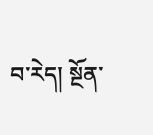བ་རེད། སྔོན་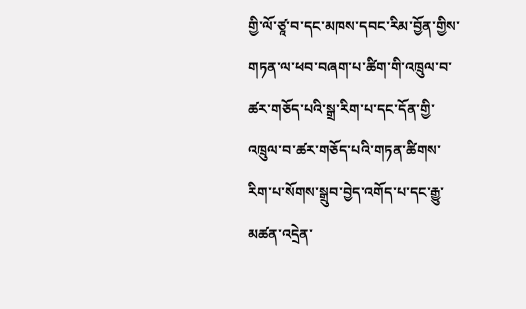གྱི་ལོ་ཙཱ་བ་དང་མཁས་དབང་རིམ་བྱོན་གྱིས་གཏན་ལ་ཕབ་བཞག་པ་ཚིག་གི་འཁྲུལ་བ་ཚར་གཅོད་པའི་སྒྲ་རིག་པ་དང་དོན་གྱི་འཁྲུལ་བ་ཚར་གཅོད་པའི་གཏན་ཚིགས་རིག་པ་སོགས་སྒྲུབ་བྱེད་འགོད་པ་དང་རྒྱུ་མཚན་འདྲེན་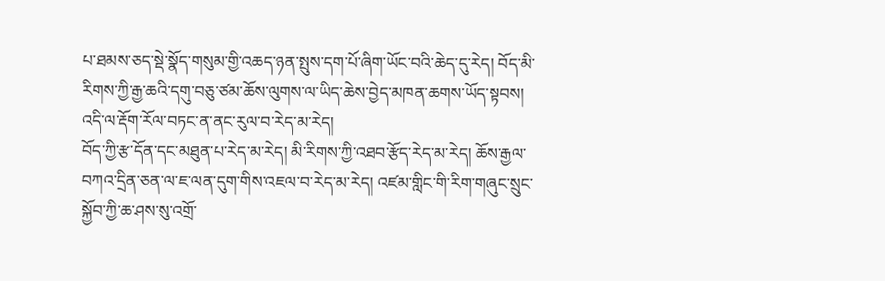པ་ཐམས་ཅད་སྡེ་སྣོད་གསུམ་གྱི་འཆད་ཉན་སྤུས་དག་པོ་ཞིག་ཡོང་བའི་ཆེད་དུ་རེད། བོད་མི་རིགས་ཀྱི་རྒྱ་ཆའི་དགུ་བཅུ་ཙམ་ཆོས་ལུགས་ལ་ཡིད་ཆེས་བྱེད་མཁན་ཆགས་ཡོད་སྟབས། འདི་ལ་རྡོག་རོལ་བཏང་ན་ནང་རུལ་བ་རེད་མ་རེད།
བོད་ཀྱི་རྩ་དོན་དང་མཐུན་པ་རེད་མ་རེད། མི་རིགས་ཀྱི་འཐབ་རྩོད་རེད་མ་རེད། ཆོས་རྒྱལ་བཀའ་དྲིན་ཅན་ལ་ཇ་ལན་དུག་གིས་འཇལ་བ་རེད་མ་རེད། འཛམ་གླིང་གི་རིག་གཞུང་སྲུང་སྐྱོབ་ཀྱི་ཆ་ཤས་སུ་འགྲོ་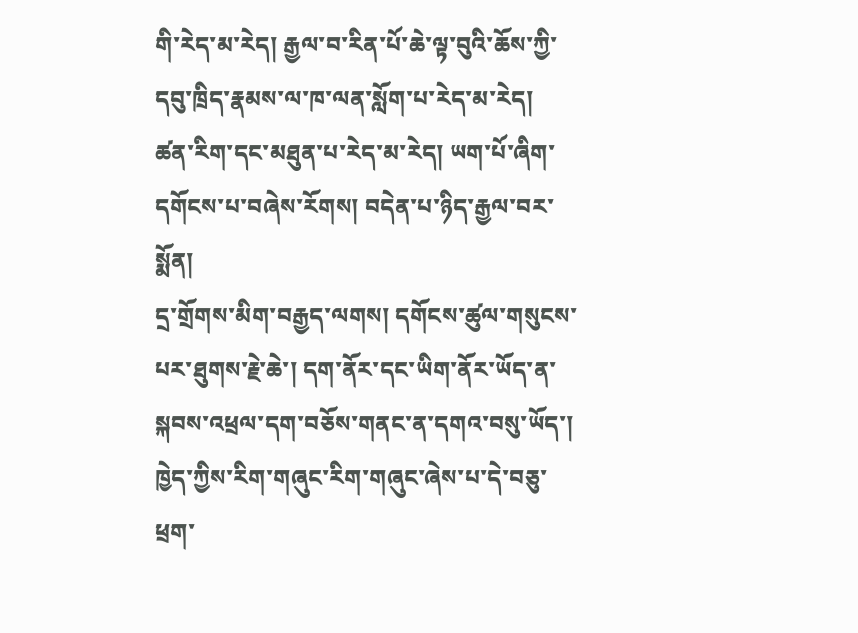གི་རེད་མ་རེད། རྒྱལ་བ་རིན་པོ་ཆེ་ལྟ་བུའི་ཆོས་ཀྱི་དབུ་ཁྲིད་རྣམས་ལ་ཁ་ལན་སློག་པ་རེད་མ་རེད། ཚན་རིག་དང་མཐུན་པ་རེད་མ་རེད། ཡག་པོ་ཞིག་དགོངས་པ་བཞེས་རོགས། བདེན་པ་ཉིད་རྒྱལ་བར་སྨོན།
དྲ་གྲོགས་མིག་བརྒྱད་ལགས། དགོངས་ཚུལ་གསུངས་པར་ཐུགས་རྗེ་ཆེ་། དག་ནོར་དང་ཡིག་ནོར་ཡོད་ན་སྐབས་འཕྲལ་དག་བཅོས་གནང་ན་དགའ་བསུ་ཡོད་། ཁྱེད་ཀྱིས་རིག་གཞུང་རིག་གཞུང་ཞེས་པ་དེ་བཅུ་ཕྲག་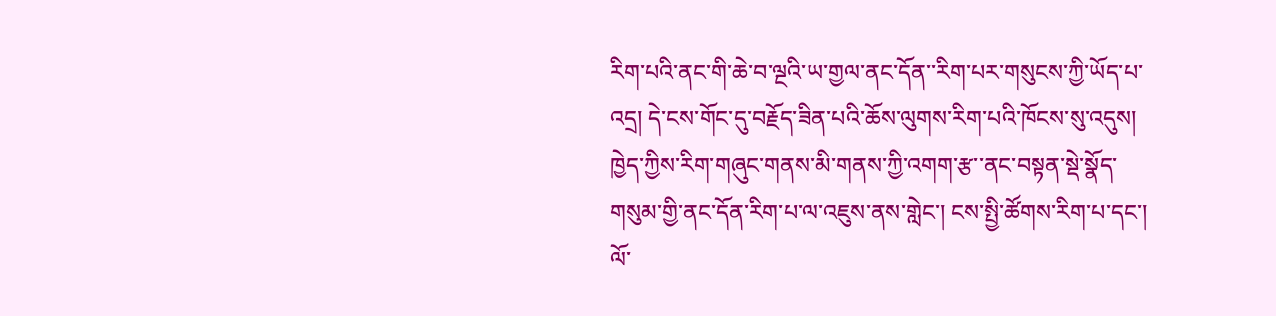རིག་པའི་ནང་གི་ཆེ་བ་ལྔའི་ཡ་གྱལ་ནང་དོན་་རིག་པར་གསུངས་ཀྱི་ཡོད་པ་འདྲ། དེ་ངས་གོང་དུ་བརྗོད་ཟིན་པའི་ཆོས་ལུགས་རིག་པའི་ཁོངས་སུ་འདུས། ཁྱེད་ཀྱིས་རིག་གཞུང་གནས་མི་གནས་ཀྱི་འགག་རྩ་་ནང་བསྟན་སྡེ་སྣོད་གསུམ་གྱི་ནང་དོན་རིག་པ་ལ་འཇུས་ནས་གླེང་། ངས་སྤྱི་ཚོགས་རིག་པ་དང་། ལོ་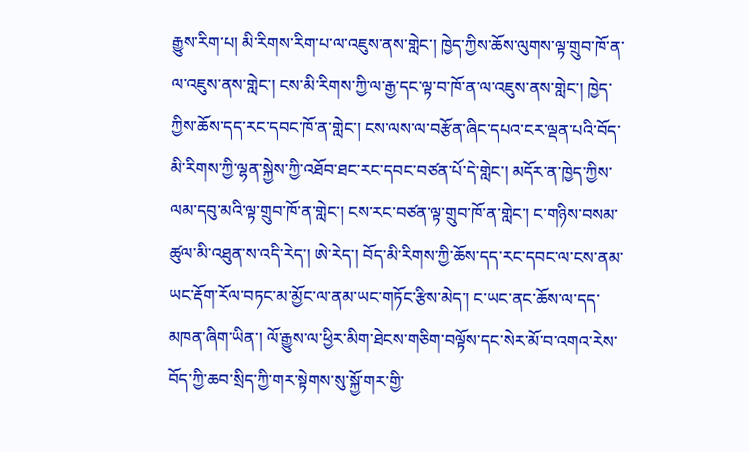རྒྱུས་རིག་པ། མི་རིགས་རིག་པ་ལ་འཇུས་ནས་གླེང་། ཁྱེད་ཀྱིས་ཆོས་ལུགས་ལྟ་གྲུབ་ཁོ་ན་ལ་འཇུས་ནས་གླེང་། ངས་མི་རིགས་ཀྱི་ལ་རྒྱ་དང་ལྟ་བ་ཁོ་ན་ལ་འཇུས་ནས་གླེང་། ཁྱེད་ཀྱིས་ཆོས་དད་རང་དབང་ཁོ་ན་གླེང་། ངས་ལས་ལ་བརྩོན་ཞིང་དཔའ་ངར་ལྡན་པའི་བོད་མི་རིགས་ཀྱི་ལྷན་སྐྱེས་ཀྱི་འཐོབ་ཐང་རང་དབང་བཙན་པོ་དེ་གླེང་། མདོར་ན་ཁྱེད་ཀྱིས་ལམ་དབུ་མའི་ལྟ་གྲུབ་ཁོ་ན་གླེང་། ངས་རང་བཙན་ལྟ་གྲུབ་ཁོ་ན་གླེང་། ང་གཉིས་བསམ་ཚུལ་མི་འཐུན་ས་འདི་རེད་། ཨེ་རེད་། བོད་མི་རིགས་ཀྱི་ཆོས་དད་རང་དབང་ལ་ངས་ནམ་ཡང་རྡོག་རོལ་བཏང་མ་མྱོང་ལ་ནམ་ཡང་གཏོང་རྩིས་མེད་། ང་ཡང་ནང་ཆོས་ལ་དད་མཁན་ཞིག་ཡིན་། ལོ་རྒྱུས་ལ་ཕྱིར་མིག་ཐེངས་གཅིག་བལྟོས་དང་སེར་མོ་བ་འགའ་རེས་བོད་ཀྱི་ཆབ་སྲིད་ཀྱི་གར་སྟེགས་སུ་སྐྱོ་གར་གྱི་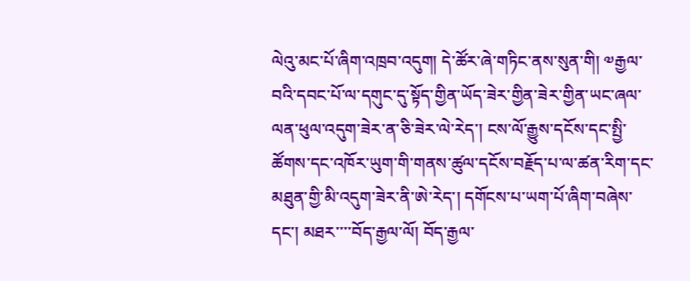ལེའུ་མང་པོ་ཞིག་འཁྲབ་འདུག། དེ་ཚོར་ཞེ་གཏིང་ནས་སུན་གི། ༧རྒྱལ་བའི་དབང་པོ་ལ་དགུང་དུ་སྟོད་གྱིན་ཡོད་ཟེར་གྱིན་ཟེར་གྱིན་ཡང་ཞལ་ལན་ཕུལ་འདུག་ཟེར་ན་ཅི་ཟེར་ལེ་རེད་། ངས་ལོ་རྒྱུས་དངོས་དང་སྤྱི་ཚོགས་དང་འཁོར་ཡུག་གི་གནས་ཚུལ་དངོས་བརྗོད་པ་ལ་ཚན་རིག་དང་མཐུན་གྱི་མི་འདུག་ཟེར་ནི་ཨེ་རེད་། དགོངས་པ་ཡག་པོ་ཞིག་བཞེས་དང་། མཐར་་་་བོད་རྒྱལ་ལོ། བོད་རྒྱལ་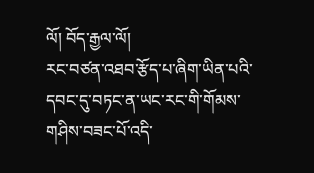ལོ། བོད་རྒྱལ་ལོ།
རང་བཙན་འཐབ་རྩོད་པ་ཞིག་ཡིན་པའི་དབང་དུ་བཏང་ན་ཡང་རང་གི་གོམས་གཤིས་བཟང་པོ་འདི་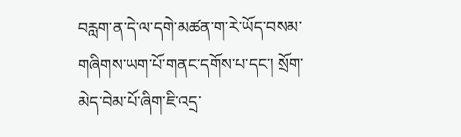བརླག་ན་དེ་ལ་དགེ་མཚན་ག་རེ་ཡོད་བསམ་གཞིགས་ཡག་པོ་གནང་དགོས་པ་དང་། སྲོག་མེད་བེམ་པོ་ཞིག་ཇི་འདྲ་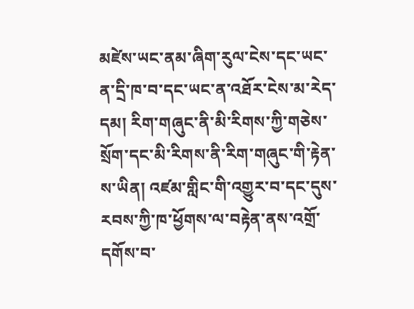མཛེས་ཡང་ནམ་ཞིག་རུལ་ངེས་དང་ཡང་ན་དྲི་ཁ་བ་དང་ཡང་ན་འཐོར་ངེས་མ་རེད་དམ། རིག་གཞུང་ནི་མི་རིགས་ཀྱི་གཅེས་སྲོག་དང་མི་རིགས་ནི་རིག་གཞུང་གི་རྟེན་ས་ཡིན། འཛམ་གླིང་གི་འགྱུར་བ་དང་དུས་རབས་ཀྱི་ཁ་ཕྱོགས་ལ་བརྟེན་ནས་འགྲོ་དགོས་བ་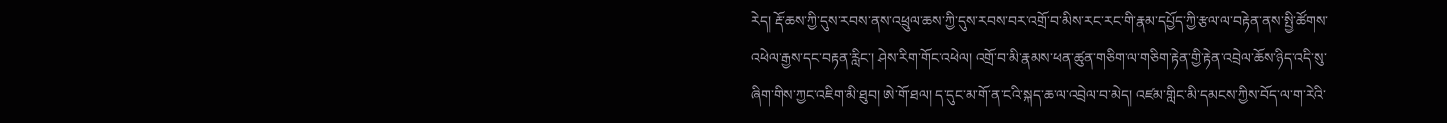རེད། རྡོ་ཆས་ཀྱི་དུས་རབས་ནས་འཕྲུལ་ཆས་ཀྱི་དུས་རབས་བར་འགྲོ་བ་མིས་རང་རང་གི་རྣམ་དཔྱོད་ཀྱི་རྩལ་ལ་བརྟེན་ནས་སྤྱི་ཚོགས་འཕེལ་རྒྱས་དང་བརྟན་རླིང་། ཤེས་རིག་གོང་འཕེལ། འགྲོ་བ་མི་རྣམས་ཕན་ཚུན་གཅིག་ལ་གཅིག་རྟེན་གྱི་རྟེན་འབྲེལ་ཆོས་ཉིད་འདི་སུ་ཞིག་གིས་ཀྱང་འཇིག་མི་ཐུབ། ཨེ་གོ་ཐལ། ད་དུང་མ་གོ་ན་ངའི་སྐད་ཆ་ལ་འབྲེལ་བ་མེད། འཛམ་གླིང་མི་དམངས་ཀྱིས་བོད་ལ་ག་རེའི་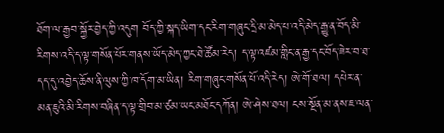ཐོག་ལ་རྒྱབ་སྐྱོར་བྱེད་ཀྱི་འདུག བོད་ཀྱི་སྐད་ཡིག་དང་རིག་གཞུང་དྲི་མ་མེད་པ་འདི་མེད་རྒྱུ་ན་བོད་མི་རིགས་འདི་ད་ལྟ་གསོན་པོར་གནས་ཡོད་མེད་ཀྱང་ཐེ་ཚོམ་རེད། ད་ལྟ་འཛམ་གླིང་ན་རྒྱ་དང་བོད་ཟེར་བ་ཐ་དད་དུ་འབྱེད་ཆོས་ནི་ལུས་ཀྱི་ཁ་དོག་མ་ཡིན། རིག་གཞུང་གསོན་པོ་འདི་རེད། ཨེ་གོ་ཐལ། དཔེར་ན་མན་ཇུའི་མི་རིགས་བཞིན་ད་ལྟ་གྲིབ་མ་ཙམ་ཡང་མཐོང་དཀོན། ཨེ་ཤེས་ཐལ། ངས་སྔོན་མ་ནས་ཇ་ལན་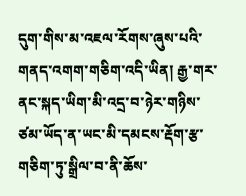དུག་གིས་མ་འཇལ་རོགས་ཞུས་པའི་གནད་འགག་གཅིག་འདི་ཡིན། རྒྱ་གར་ནང་སྐད་ཡིག་མི་འདྲ་བ་ཉེར་གཉིས་ཙམ་ཡོད་ན་ཡང་མི་དམངས་རྡོག་རྩ་གཅིག་ཏུ་སྒྲིལ་བ་ནི་ཆོས་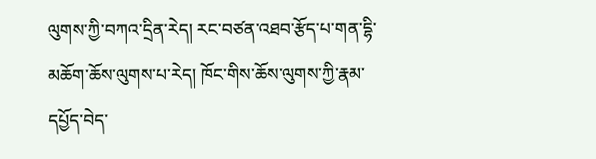ལུགས་ཀྱི་བཀའ་དྲིན་རེད། རང་བཙན་འཐབ་རྩོད་པ་གན་དྷི་མཆོག་ཆོས་ལུགས་པ་རེད། ཁོང་གིས་ཆོས་ལུགས་ཀྱི་རྣམ་དཔྱོད་བེད་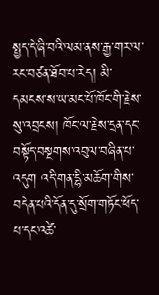སྤྱད་དེ་ཞི་བའི་ལམ་ནས་རྒྱ་གར་ལ་རང་བཙན་ཐོབ་པ་རེད། མི་དམངས་ས་ཡ་མང་པོ་ཁོང་གི་རྗེས་སུ་འབྲངས། ཁོང་ལ་རྗེས་དྲན་དང་བསྟོད་བསྔགས་འབུལ་བཞིན་པ་འདུག འདི་གན་དྷི་མཆོག་གིས་བདེན་པའི་དོན་དུ་སྲོག་གཏོང་ཕོད་པ་དང་འཚེ་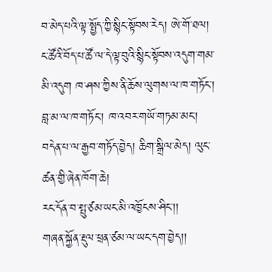བ་མེད་པའི་ལྟ་སྤྱོད་ཀྱི་སྙིང་སྟོབས་རེད། ཨེ་གོ་ཐལ། ང་ཚོའི་བོད་པ་ཚོ་ལ་དེ་ལྟ་བུའི་སྙིང་སྟོབས་འདུག་གམ་མི་འདུག ཁ་ཤས་ཀྱིས་ནི་ཆོས་ལུགས་ལ་ཁ་གཏོང་། བླ་མ་ལ་ཁ་གཏོང་། ཁ་འབར་གཡོ་གཏམ་མང་། བདེན་པ་ལ་རྒྱབ་གཏོད་བྱེད། ཆིག་སྒྲིལ་མེད། ལུང་ཚན་གྱི་ཞེན་ཁོག་ཆེ།
རང་དོན་བ་སྤུ་ཙམ་ཡང་མི་འཁྱོངས་ཤིང་།།
གཞན་སྐྱོན་རྡུལ་ཕྲན་ཙམ་ལ་ཡང་དག་བྱེད།།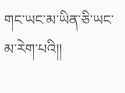གང་ཡང་མ་ཡིན་ཅི་ཡང་མ་རེག་པའི།།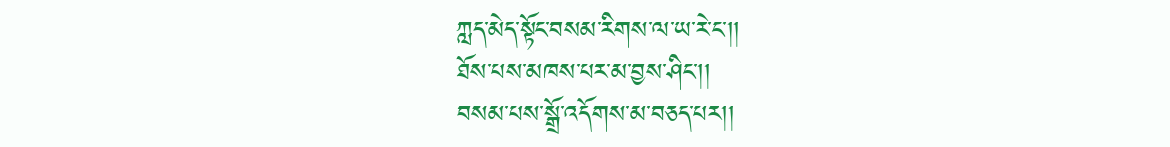ཀླད་མེད་སྟོང་བསམ་རིགས་ལ་ཡ་རེ་ང་།།
ཐོས་པས་མཁས་པར་མ་བྱས་ཤིང་།།
བསམ་པས་སྒྲོ་འདོགས་མ་བཅད་པར།།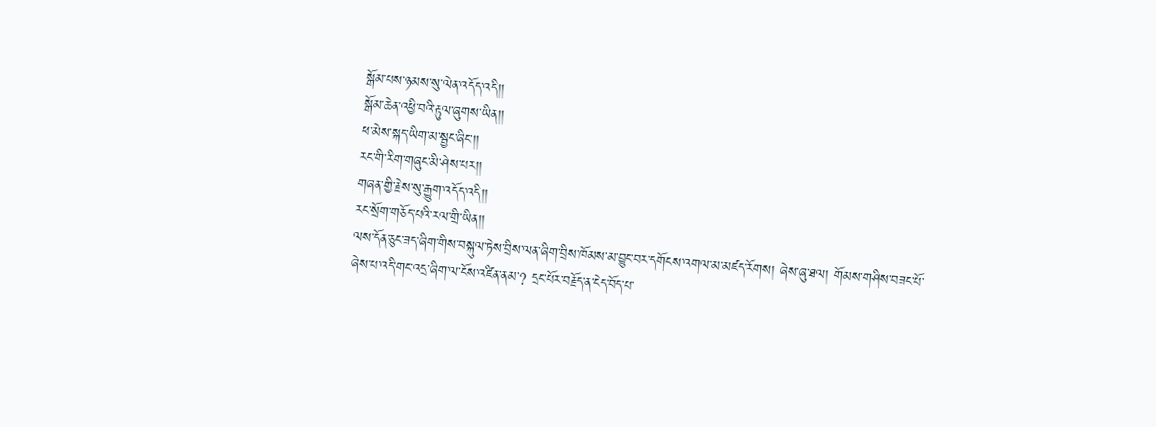སྒོམ་པས་ཉམས་སུ་ལེན་འདོད་འདི།།
སྒོམ་ཆེན་འཕྱི་བའི་རྟུལ་ཞུགས་ཡིན།།
ཕ་མེས་སྐད་ཡིག་མ་སྦྱང་ཞིང་།།
རང་གི་རིག་གཞུང་མི་ཤེས་པར།།
གཞན་གྱི་རྗེས་སུ་རྒྱུག་འདོད་འདི།།
རང་སྲོག་གཅོད་པའི་རལ་གྲི་ཡིན།།
ལས་དོན་ཅུང་ཟད་ཞིག་གིས་བསྐུལ་ཏེས་བྲིས་ལན་ཞིག་བྲིས་ཁོམས་མ་བྱུང་བར་དགོངས་འགལ་མ་མཛད་རོགས། ཞེས་ཞུ་ཐལ། གོམས་གཤིས་བཟང་པོ་ཞེས་པ་འདི་གང་འདྲ་ཞིག་ལ་ངོས་འཛིན་ནམ་? དྲང་པོར་བརྗོད་ན་ངེད་བོད་པ་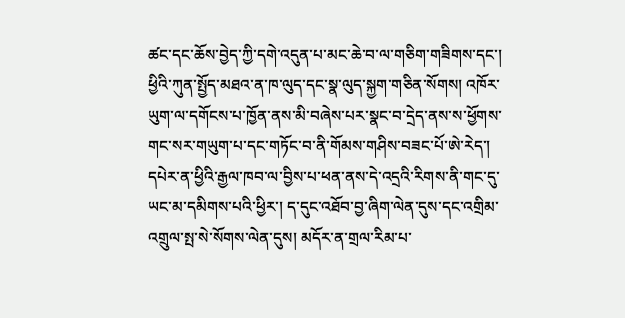ཚང་དང་ཆོས་བྱེད་ཀྱི་དགེ་འདུན་པ་མང་ཆེ་བ་ལ་གཅིག་གཟིགས་དང་། ཕྱིའི་ཀུན་སྤྱོད་མཐའ་ན་ཁ་ལུད་དང་སྣ་ལུད་སྐྱག་གཅིན་སོགས། འཁོར་ཡུག་ལ་དགོངས་པ་ཁྱོན་ནས་མི་བཞེས་པར་སྣང་བ་དྲེད་ནས་ས་ཕྱོགས་གང་སར་གཡུག་པ་དང་གཏོང་བ་ནི་གོམས་གཤིས་བཟང་པོ་ཨེ་རེད་། དཔེར་ན་ཕྱིའི་རྒྱལ་ཁབ་ལ་བྱིས་པ་ཕན་ནས་དེ་འདྲའི་རིགས་ནི་གང་དུ་ཡང་མ་དམིགས་པའི་ཕྱིར་། ད་དུང་འཐོབ་བྱ་ཞིག་ལེན་དུས་དང་འགྲིམ་འགྲུལ་སྤ་སེ་སོགས་ལེན་དུས། མདོར་ན་གྲལ་རིམ་པ་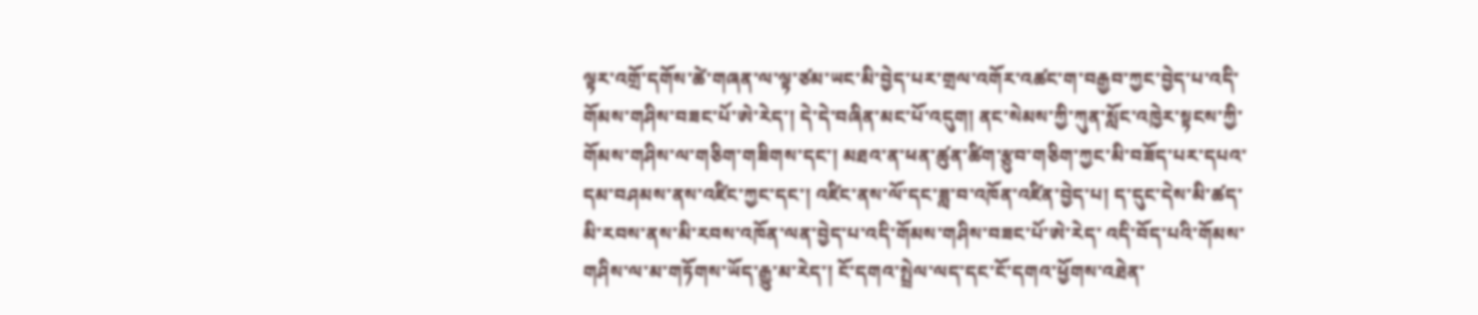ལྟར་འགྲོ་དགོས་ཚེ་གཞན་ལ་ལྟ་ཙམ་ཡང་མི་བྱེད་པར་གྲལ་འགོར་འཚང་ག་བརྒྱབ་ཀྱང་བྱེད་པ་འདི་གོམས་གཤིས་བཟང་པོ་ཨེ་རེད་། དེ་དེ་བཞིན་མང་པོ་འདུག། ནང་སེམས་ཀྱི་ཀུན་སློང་འཁྱེར་སྟངས་ཀྱི་གོམས་གཤིས་ལ་གཅིག་གཟིགས་དང་། མཐའ་ན་ཕན་ཚུན་ཚིག་རྩུབ་གཅིག་ཀྱང་མི་བཟོད་པར་དཔའ་དམ་བཤམས་ནས་འཛིང་ཀྱང་དང་། འཛིང་ནས་ལོ་དང་ཟླ་བ་འཁོན་འཛིན་བྱེད་པ། ད་དུང་དེས་མི་ཚད་མི་རབས་ནས་མི་རབས་འཁོན་ལན་བྱེད་པ་འདི་གོམས་གཤིས་བཟང་པོ་ཨེ་རེད་ འདི་བོད་པའི་གོམས་གཤིས་ལ་མ་གཏོགས་ཡོད་རྒྱུ་མ་རེད་། ངོ་དགའ་སྤྲེལ་ལད་དང་ངོ་དགའ་ཕྱོགས་འཐེན་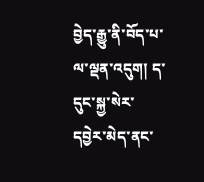བྱེད་རྒྱུ་ནི་བོད་པ་ལ་ལྡན་འདུག། ད་དུང་སྐྱ་སེར་དབྱེར་མེད་ནང་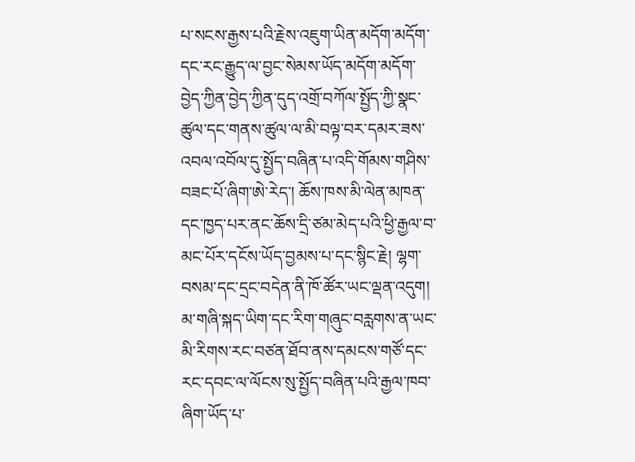པ་སངས་རྒྱས་པའི་རྗེས་འཇུག་ཡིན་མདོག་མདོག་དང་རང་རྒྱུད་ལ་བྱང་སེམས་ཡོད་མདོག་མདོག་བྱེད་ཀྱིན་བྱེད་ཀྱིན་དུད་འགྲོ་བཀོལ་སྤྱོད་ཀྱི་སྣང་ཚུལ་དང་གནས་ཚུལ་ལ་མི་བལྟ་བར་དམར་ཟས་འབལ་འབོལ་དུ་སྤྱོད་བཞིན་པ་འདི་གོམས་གཤིས་བཟང་པོ་ཞིག་ཨེ་རེད་། ཆོས་ཁས་མི་ལེན་མཁན་དང་ཁྱད་པར་ནང་ཆོས་དྲི་ཙམ་མེད་པའི་ཕྱི་རྒྱལ་བ་མང་པོར་དངོས་ཡོད་བྱམས་པ་དང་སྙིང་རྗེ། ལྷག་བསམ་དང་དྲང་བདེན་ནི་ཁོ་ཚོར་ཡང་ལྡན་འདུག། མ་གཞི་སྐད་ཡིག་དང་རིག་གཞུང་བརླགས་ན་ཡང་མི་རིགས་རང་བཙན་ཐོབ་ནས་དམངས་གཙོ་དང་རང་དབང་ལ་ལོངས་སུ་སྤྱོད་བཞིན་པའི་རྒྱལ་ཁབ་ཞིག་ཡོད་པ་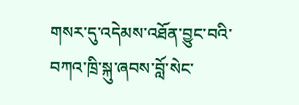གསར་དུ་འདེམས་འཐོན་བྱུང་བའི་བཀའ་ཁྲི་སྐུ་ཞབས་བློ་སེང་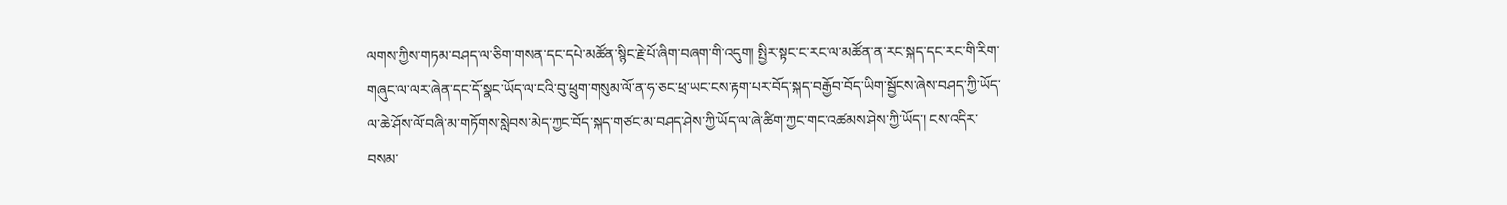ལགས་ཀྱིས་གཏམ་བཤད་ལ་ཅིག་གསན་དང་དཔེ་མཚོན་སྙིང་རྗེ་པོ་ཞིག་བཞག་གི་འདུག། སྤྱིར་སྟང་ང་རང་ལ་མཚོན་ན་རང་སྐད་དང་རང་གི་རིག་གཞུང་ལ་ལར་ཞེན་དང་དོ་སྣང་ཡོད་ལ་ངའི་བུ་ཕྲུག་གསུམ་ལོ་ན་ཧ་ཅང་ཕྲ་ཡང་ངས་རྟག་པར་བོད་སྐད་བརྒྱོབ་བོད་ཡིག་སྦྱོངས་ཞེས་བཤད་ཀྱི་ཡོད་ལ་ཆེ་ཤོས་ལོ་བཞི་མ་གཏོགས་སླེབས་མེད་ཀྱང་བོད་སྐད་གཙང་མ་བཤད་ཤེས་ཀྱི་ཡོད་ལ་ཞེ་ཚིག་ཀྱང་གང་འཚམས་ཤེས་ཀྱི་ཡོད་། ངས་འདིར་བསམ་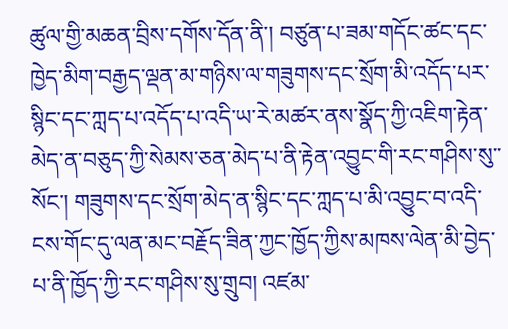ཚུལ་གྱི་མཆན་བྲིས་དགོས་དོན་ནི་། བཙུན་པ་ཟམ་གདོང་ཚང་དང་ཁྱེད་མིག་བརྒྱད་ལྡན་མ་གཉིས་ལ་གཟུགས་དང་སྲོག་མི་འདོད་པར་སྙིང་དང་ཀླད་པ་འདོད་པ་འདི་ཡ་རེ་མཚར་ནས་སྣོད་ཀྱི་འཇིག་རྟེན་མེད་ན་བཅུད་ཀྱི་སེམས་ཅན་མེད་པ་ནི་རྟེན་འབྱུང་གི་རང་གཤིས་སུ་་སོང་། གཟུགས་དང་སྲོག་མེད་ན་སྙིང་དང་ཀླད་པ་མི་འབྱུང་བ་འདི་ངས་གོང་དུ་ལན་མང་བརྗོད་ཟིན་ཀྱང་ཁྱོད་ཀྱིས་མཁས་ལེན་མི་བྱེད་པ་ནི་ཁྱོད་ཀྱི་རང་གཤིས་སུ་གྲུབ། འཛམ་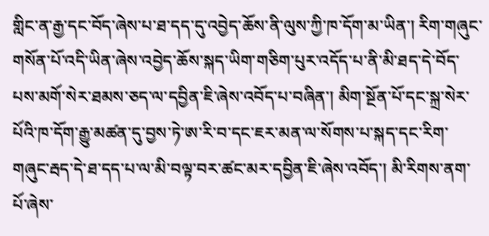གླིང་ན་རྒྱ་དང་བོད་ཞེས་པ་ཐ་དད་དུ་འབྱེད་ཆོས་ནི་ལུས་ཀྱི་ཁ་དོག་མ་ཡིན་། རིག་གཞུང་གསོན་པོ་འདི་ཡིན་ཞེས་འབྱེད་ཆོས་སྐད་ཡིག་གཅིག་པུར་འདོད་པ་ནི་མི་ཐད་དེ་བོད་པས་མགོ་སེར་ཐམས་ཅད་ལ་དབྱིན་ཇི་ཞེས་འབོད་པ་བཞིན་། མིག་སྔོན་པོ་དང་སྐྲ་སེར་པོའི་ཁ་དོག་རྒྱུ་མཚན་དུ་བྱས་ཏེ་ཨ་རི་བ་དང་ཇར་མན་ལ་སོགས་པ་སྐད་དང་རིག་གཞུང་རྦད་དེ་ཐ་དད་པ་ལ་མི་བལྟ་བར་ཚང་མར་དབྱིན་ཇི་ཞེས་འབོད་། མི་རིགས་ནག་པོ་ཞེས་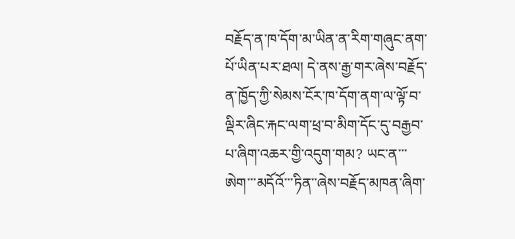བརྗོད་ན་ཁ་དོག་མ་ཡིན་ན་རིག་གཞུང་ནག་པོ་ཡིན་པར་ཐལ། དེ་ནས་རྒྱ་གར་ཞེས་བརྗོད་ན་ཁྱོད་ཀྱི་སེམས་ངོར་ཁ་དོག་ནག་ལ་ལྟོ་བ་ལྡིར་ཞིང་རྐང་ལག་ཕྲ་བ་མིག་དོང་དུ་བརྒྱབ་པ་ཞིག་འཆར་གྱི་འདུག་གམ? ཡང་ན་་་ཨེག་་་མདོའོ་་་ཏིན་་ཞེས་བརྗོད་མཁན་ཞིག་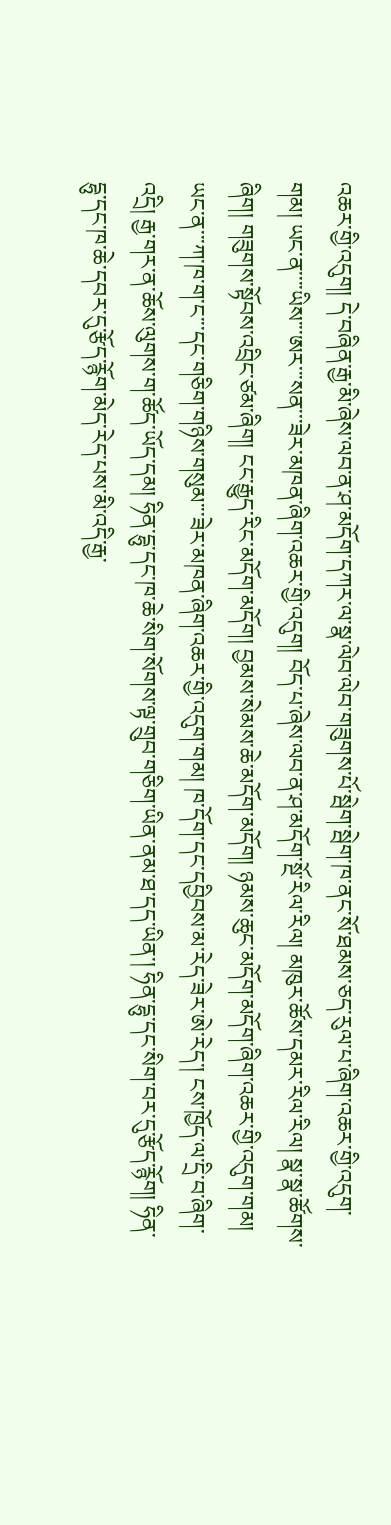འཆར་གྱི་འདུག། དེ་བཞིན་རྒྱ་མི་ཞེས་ལབ་ན་ཤ་མདོག་དཀར་ལ་སྣ་ལེབ་ལེབ་གཟུགས་པོ་སྦེག་སྦེག་ཁ་ནང་སོ་ཐམས་ཅད་རུལ་པ་ཞིག་འཆར་གྱི་འདུག་གམ། ཡང་ན་་་་ཡིས་་་ཨར་་་སན་་་ཟེར་མཁན་ཞིག་འཆར་གྱི་འདུག། བོད་པ་ཞེས་ལབ་ན་ཤ་མདོག་སྔོ་རིལ་རིལ། མཁུར་ཚོས་དམར་རིལ་རིལ། སྣ་སྣ་ཚོགས་ཞིག། གཟུགས་སྟོབས་འབྲིང་ཙམ་ཞིག། ངང་རྒྱུད་རིང་མདོག་མདོག། བྱམས་སེམས་ཆེ་མདོག་མདོག། ཉམས་ཆུང་མདོག་མདོག་ཞིག་འཆར་གྱི་འདུག་གམ། ཡང་ན་་་ཀ་ཁ་ག་ང་་་དང་གཅིག་གཉིས་གསུམ་་་ཟེར་མཁན་ཞིག་འཆར་གྱི་འདུག་གམ། ཁ་དོག་དང་དབྱིབས་མ་རེད་ཟེར་ཨེ་རེད་། ངས་ཁྱོད་ལ་དྲི་བ་ཞིག་འདྲི། རྒྱ་གར་ན་ཆོས་ལུགས་ག་ཚོད་ཡོད་དམ། ཧིན་དྷུ་དང་ཁ་ཆེ་སིག་སོགས་ལྟ་གྲུབ་གཅིག་ཡིན་ནམ་ཐ་དད་ཡིན་། ཧིན་དྷུ་དང་སིག་བར་དུ་རྩོད་རྙོག། ཧིན་དྷུ་དང་ཁ་ཆེ་དབར་དུ་རྩོད་རྙོག་མེད་རེད་པས་མི་འདི་རྒྱ་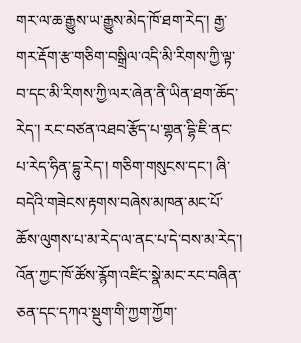གར་ལ་ཆ་རྒྱུས་ཡ་རྒྱུས་མེད་ཁོ་ཐག་རེད་། རྒྱ་གར་རྡོག་རྩ་གཅིག་བསྒྲིལ་འདི་མི་རིགས་ཀྱི་ལྟ་བ་དང་མི་རིགས་ཀྱི་ལར་ཞེན་ནི་ཡིན་ཐག་ཆོད་རེད་། རང་བཙན་འཐབ་རྩོད་པ་གྷན་དྷི་ཇི་ནང་པ་རེད་ཧིན་དྷུ་རེད་། གཅིག་གསུངས་དང་། ཞི་བདེའི་གཟེངས་རྟགས་བཞེས་མཁན་མང་པོ་ཆོས་ལུགས་པ་མ་རེད་ལ་ནང་པ་དེ་བས་མ་རེད་། འོན་ཀྱང་ཁོ་ཚོས་རྙོག་འཛིང་སྣེ་མང་རང་བཞིན་ཅན་དང་དཀའ་སྡུག་གི་ཀྱག་ཀྱོག་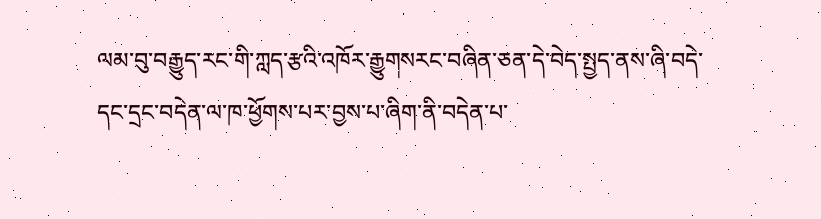ལམ་བུ་བརྒྱུད་རང་གི་ཀླད་རྩའི་འཁོར་རྒྱུགསརང་བཞིན་ཅན་དེ་བེད་སྤྱད་ནས་ཞི་བདེ་དང་དྲང་བདེན་ལ་ཁ་ཕྱོགས་པར་བྱས་པ་ཞིག་ནི་བདེན་པ་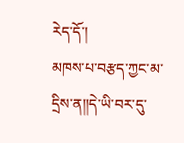རེད་དོ་།
མཁས་པ་བརྩད་ཀྱང་མ་དྲིས་ན།།དེ་ཡི་བར་དུ་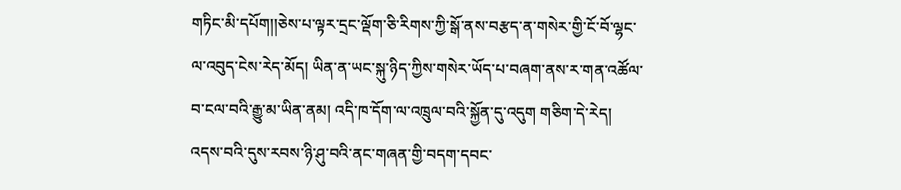གཏིང་མི་དཔོག།།ཅེས་པ་ལྟར་དྲང་ལྡོག་ཅི་རིགས་ཀྱི་སྒོ་ནས་བརྩད་ན་གསེར་གྱི་ངོ་བོ་ལྷང་ལ་འབུད་ངེས་རེད་མོད། ཡིན་ན་ཡང་སྐུ་ཉིད་ཀྱིས་གསེར་ཡོད་པ་བཞག་ནས་ར་གན་འཚོལ་བ་ངལ་བའི་རྒྱུ་མ་ཡིན་ནམ། འདི་ཁ་དོག་ལ་འཁྲུལ་བའི་སྐྱོན་དུ་འདུག གཅིག་དེ་རེད། འདས་བའི་དུས་རབས་ཉི་ཤུ་བའི་ནང་གཞན་གྱི་བདག་དབང་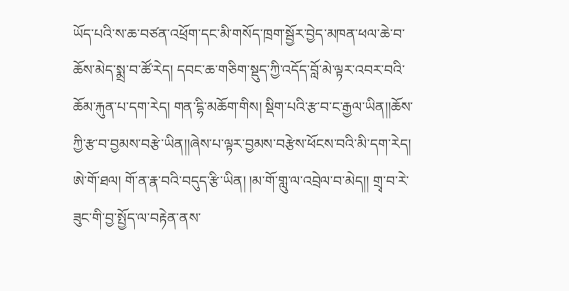ཡོད་པའི་ས་ཆ་བཙན་འཕྲོག་དང་མི་གསོད་ཁྲག་སྦྱོར་བྱེད་མཁན་ཕལ་ཆེ་བ་ཆོས་མེད་སྨྲ་བ་ཚོ་རེད། དབང་ཆ་གཅིག་སྡུད་ཀྱི་འདོད་བློ་མེ་ལྟར་འབར་བའི་ཆོམ་རྐུན་པ་དག་རེད། གན་དྷི་མཆོག་གིས། སྡིག་པའི་རྩ་བ་ང་རྒྱལ་ཡིན།།ཆོས་ཀྱི་རྩ་བ་བྱམས་བརྩེ་ཡིན།།ཞེས་པ་ལྟར་བྱམས་བརྩེས་ཕོངས་བའི་མི་དག་རེད། ཨེ་གོ་ཐལ། གོ་ན་རྣ་བའི་བདུད་རྩི་ཡིན། །མ་གོ་གླུ་ལ་འབྲེལ་བ་མེད།། གྲྭ་བ་རེ་ཟུང་གི་བྱ་སྤྱོད་ལ་བརྟེན་ནས་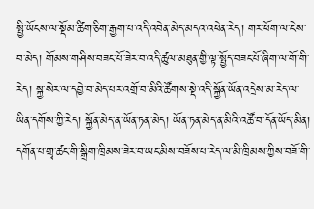སྤྱི་ཡོངས་ལ་སྡོམ་ཚིག་ཅིག་རྒྱག་པ་འདི་འབེན་མེད་མདའ་འཕེན་རེད། གར་ཕོག་ལ་ངེས་བ་མེད། གོམས་གཤིས་བཟང་པོ་ཟེར་བ་འདི་ཚུལ་མཐུན་གྱི་ལྟ་སྤྱོད་བཟང་པོ་ཞིག་ལ་གོ་གི་རེད། སྐྱ་སེར་ལ་དབྱེ་བ་མེད་པར་འགྲོ་བ་མིའི་ཚོགས་སྡེ་འདི་སྐྱོན་ཡོན་འདྲེས་མ་རེད་ལ་ཡིན་དགོས་ཀྱི་རེད། སྐྱོན་མེད་ན་ཡོན་ཏན་མེད། ཡོན་ཏན་མེད་ན་མིའི་འཚོ་བ་དོན་ཡོད་མིན། དགོན་པ་གྲྭ་ཚང་གི་སྒྲིག་ཁྲིམས་ཟེར་བ་ཡང་མིས་བཟོས་པ་རེད་ལ་མི་ཁྲིམས་ཀྱིས་བཟོ་གི་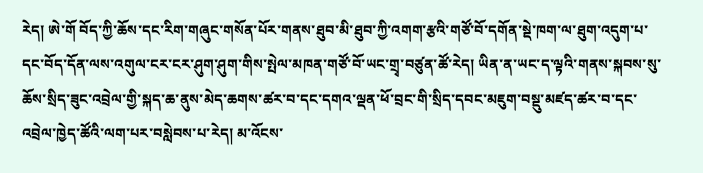རེད། ཨེ་གོ བོད་ཀྱི་ཆོས་དང་རིག་གཞུང་གསོན་པོར་གནས་ཐུབ་མི་ཐུབ་ཀྱི་འགག་རྩའི་གཙོ་བོ་དགོན་སྡེ་ཁག་ལ་ཐུག་འདུག་པ་དང་བོད་དོན་ལས་འགུལ་ངར་ངར་ཤུག་ཤུག་གིས་སྤེལ་མཁན་གཙོ་བོ་ཡང་གྲྭ་བཙུན་ཚོ་རེད། ཡིན་ན་ཡང་ད་ལྟའི་གནས་སྐབས་སུ་ཆོས་སྲིད་ཟུང་འབྲེལ་གྱི་སྐད་ཆ་ནུས་མེད་ཆགས་ཚར་བ་དང་དགའ་ལྡན་ཕོ་བྲང་གི་སྲིད་དབང་མཇུག་བསྡུ་མཛད་ཚར་བ་དང་འབྲེལ་ཁྱེད་ཚོའི་ལག་པར་བསླེབས་པ་རེད། མ་འོངས་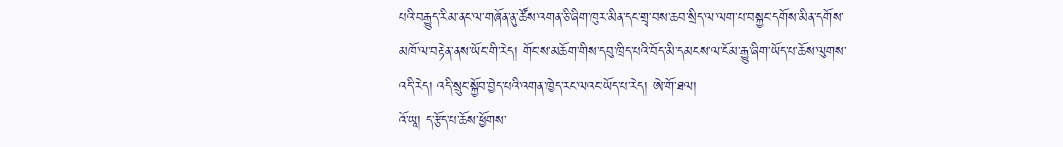པའི་བརྒྱུད་རིམ་ནང་ལ་གཞོན་ནུ་ཚོས་འགན་ཅི་ཞིག་ཁུར་མིན་དང་གྲྭ་བས་ཆབ་སྲིད་ལ་ལག་པ་བསྐྱང་དགོས་མིན་དགོས་མཁོ་ལ་བརྟེན་ནས་ཡོང་གི་རེད། གོང་ས་མཆོག་གིས་དབུ་ཁྲིད་པའི་བོད་མི་དམངས་ལ་ངོམ་རྒྱུ་ཞིག་ཡོད་པ་ཆོས་ལུགས་འདི་རེད། འདི་སྲུང་སྐྱོབ་བྱེད་པའི་འགན་ཁྱེད་རང་ལའང་ཡོད་པ་རེད། ཨེ་གོ་ཐལ།
འོ་ཡཱ། ད་རྩོད་པ་ཆོས་ཕྱོགས་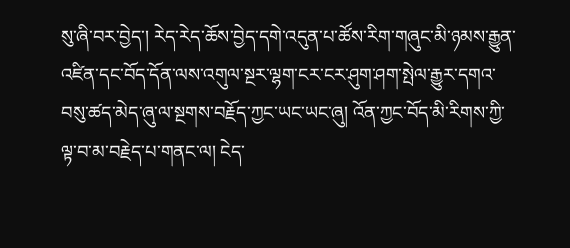སུ་ཞི་བར་བྱེད་། རེད་རེད་ཆོས་བྱེད་དགེ་འདུན་པ་ཚོས་རིག་གཞུང་མི་ཉམས་རྒྱུན་འཛིན་དང་བོད་དོན་ལས་འགུལ་སྔར་ལྷག་ངར་ངར་ཤུག་ཤག་སྤེལ་རྒྱུར་དགའ་བསུ་ཚད་མེད་ཞུ་ལ་སྔགས་བརྗོད་ཀྱང་ཡང་ཡང་ཞུ། འོན་ཀྱང་བོད་མི་རིགས་ཀྱི་ལྟ་བ་མ་བརྗེད་པ་གནང་ལ། ངེད་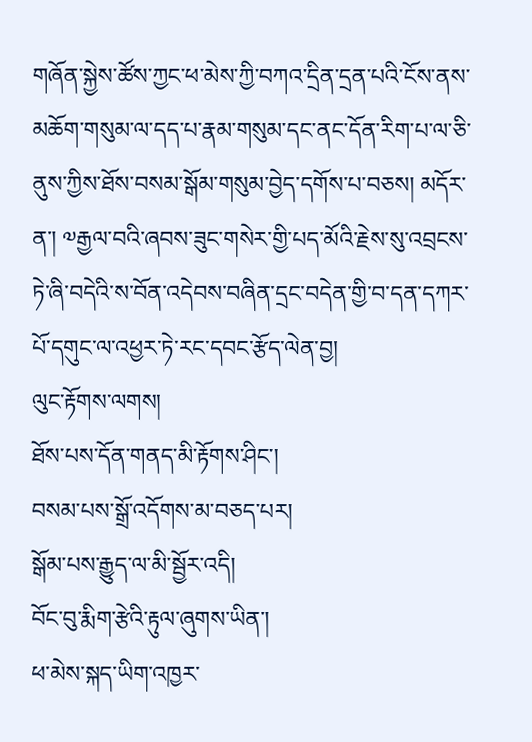གཞོན་སྐྱེས་ཚོས་ཀྱང་ཕ་མེས་ཀྱི་བཀའ་དྲིན་དྲན་པའི་ངོས་ནས་མཆོག་གསུམ་ལ་དད་པ་རྣམ་གསུམ་དང་ནང་དོན་རིག་པ་ལ་ཅི་ནུས་ཀྱིས་ཐོས་བསམ་སྒོམ་གསུམ་བྱེད་དགོས་པ་བཅས། མདོར་ན་། ༧རྒྱལ་བའི་ཞབས་ཟུང་གསེར་གྱི་པད་མོའི་རྗེས་སུ་འབྲངས་ཏེ་ཞི་བདེའི་ས་བོན་འདེབས་བཞིན་དྲང་བདེན་གྱི་བ་དན་དཀར་པོ་དགུང་ལ་འཕྱར་ཏེ་རང་དབང་རྩོད་ལེན་བྱ།
ལུང་རྟོགས་ལགས།
ཐོས་པས་དོན་གནད་མི་རྟོགས་ཤིང་།
བསམ་པས་སྒྲོ་འདོགས་མ་བཅད་པར།
སྒོམ་པས་རྒྱུད་ལ་མི་སྦྱོར་འདི།
བོང་བུ་རྨིག་རྩེའི་རྟུལ་ཞུགས་ཡིན་།
ཕ་མེས་སྐད་ཡིག་འཁྱར་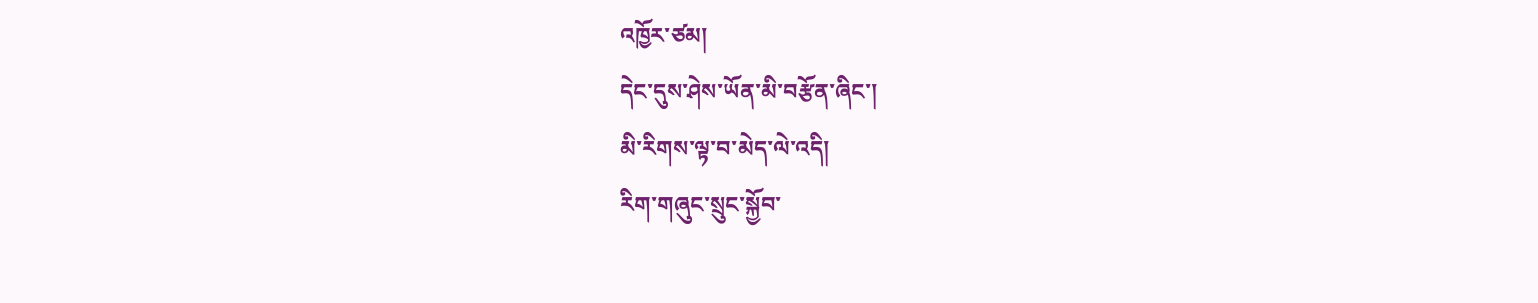འཁྱོར་ཙམ།
དེང་དུས་ཤེས་ཡོན་མི་བརྩོན་ཞིང་།
མི་རིགས་ལྟ་བ་མེད་ལེ་འདི།
རིག་གཞུང་སྲུང་སྐྱོབ་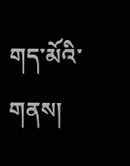གད་མོའི་གནས།